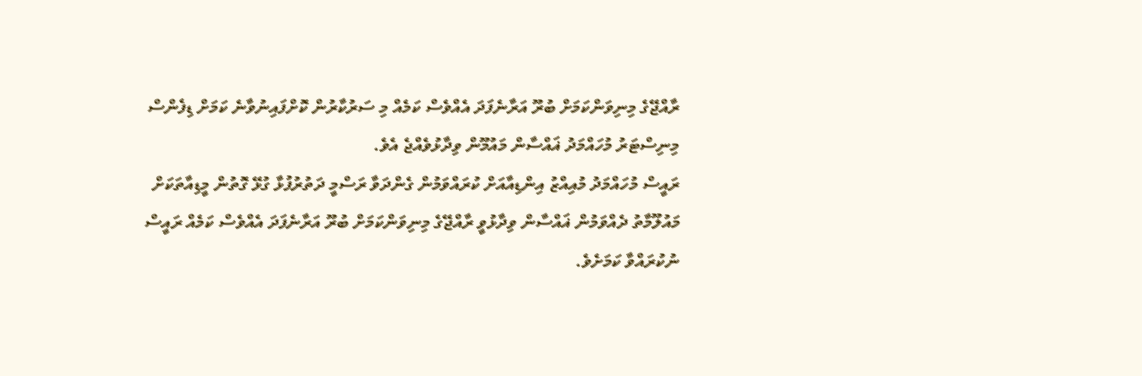ރާއްޖޭގެ މިނިވަންކަމަށް ބުރޫ އަރާނެފަދަ އެއްވެސް ކަމެއް މި ސަރުކާރުން ކޮށްފައިނުވާނެ ކަމަށް ޑިފެންސް މިނިސްޓަރު މުހައްމަދު ޣައްސާން މައުމޫން ވިދާޅުވެއްޖެ އެވެ.
ރައީސް މުހައްމަދު މުއިއްޒު އިންޑިއާއަށް ކުރައްވަމުން ގެންދަވާ ރަސްމީ ދަތުރުފުޅާ ގުޅޭ ގޮތުން މީޑިއާތަކަށް މައުލޫމާތު ދެއްވަމުން ޣައްސާން ވިދާޅުވީ ރާއްޖޭގެ މިނިވަންކަމަށް ބުރޫ އަރާނެފަދަ އެއްވެސް ކަމެއް ރައީސް ނުކުރައްވާ ކަމަށެވެ.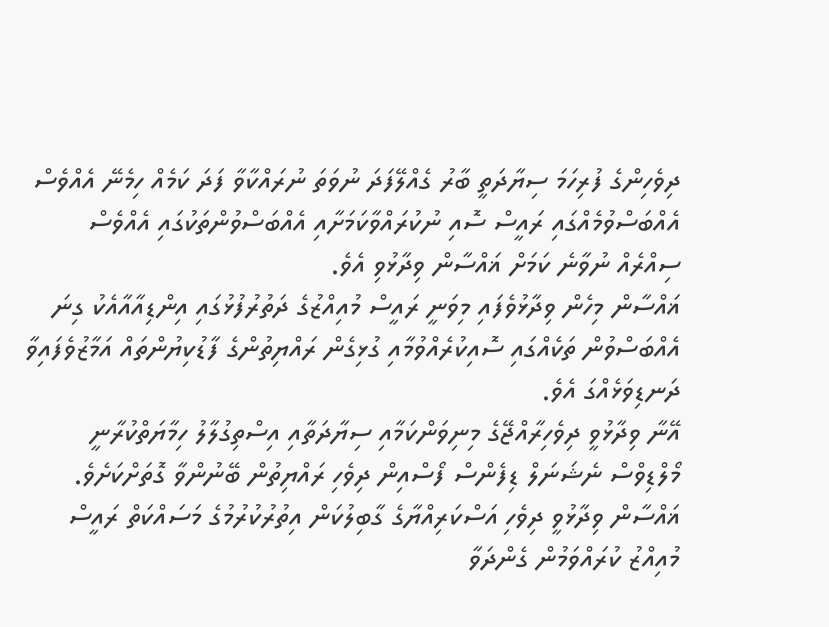ދިވެހިންގެ ފުރިހަމަ ސިޔާދަތީ ބާރު ގެއްލޭފަދަ ނުވަތަ ނުރައްކާވާ ފަދަ ކަމެއް ހިމެނޭ އެއްވެސް އެއްބަސްވުމެއްގައި ރައީސް ސޮއި ނުކުރައްވާކަމަށާއި އެއްބަސްވުންތަކުގައި އެއްވެސް ސިއްރެއް ނުވާނެ ކަމަށް ޣައްސާން ވިދާޅުވި އެވެ.
ޣައްސާން މިހެން ވިދާޅުވެފައި މިވަނީ ރައީސް މުއިއްޒުގެ ދަތުރުފުޅުގައި އިންޑިއާއާއެކު ގިނަ އެއްބަސްވުން ތަކެއްގައި ސޮއިކުރެއްވުމާއި ގުޅިގެން ރައްޔިތުންގެ ފާޑުކިޔުންތައް އަމާޒުވެފައިވާ ދަނޑިވަޅެއްގަ އެވެ.
އޭނާ ވިދާޅުވީ ދިވެހިރާއްޖޭގެ މިނިވަންކަމާއި ސިޔާދަތާއި އިސްތިގުލާލު ހިމާޔަތްކުރާނީ މޯލްޑިވްސް ނެޝަނަލް ޑިފެންސް ފޯސްއިން ދިވެހި ރައްޔިތުން ބޭނުންވާ ގޮތަށްކަށެވެ. ޣައްސާން ވިދާޅުވީ ދިވެހި އަސްކަރިއްޔާގެ ގާބިލުކަން އިތުރުކުރުމުގެ މަސައްކަތް ރައީސް މުއިއްޒު ކުރައްވަމުން ގެންދަވާ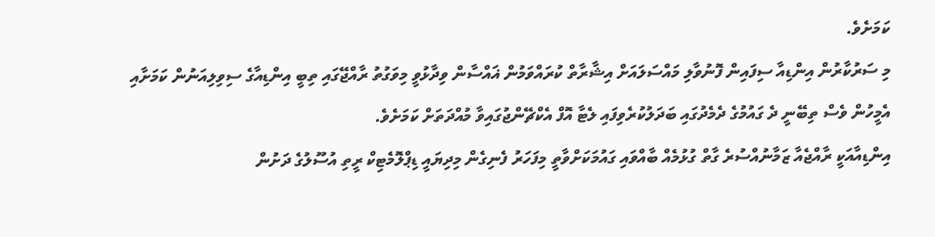ކަމަށެވެ.
މި ސަރުކާރުން އިންޑިއާ ސިފައިން ފޮނުވާލި މައްސަލައަށް އިޝާރާތް ކުރައްވަމުން ޣައްސާން ވިދާޅުވީ މިވަގުތު ރާއްޖޭގައި ތިބީ އިންޑިއާގެ ސިވިލިއަނުން ކަމަށާއި އެމީހުން ވެސް ތިބޭނީ ދެ ގައުމުގެ ދެމެދުގައި ބަދަލުކުރެވިފައި ލެޓާ އޮފް އެކްޗޭންޖުގައިވާ މުއްދަތަށް ކަމަށެވެ.
އިންޑިއާއަކީ ރާއްޖެއާ ޒަމާނުއްސުރެ ގާތް ގުޅުމެއް ބާއްވައި ގައުމަކަށްވާތީ މިފަހަރު ފެނިގެން މިދިޔައީ ޑިޕްލޮމެޓިކް ރީތި އުސޫލުގެ ދަށުން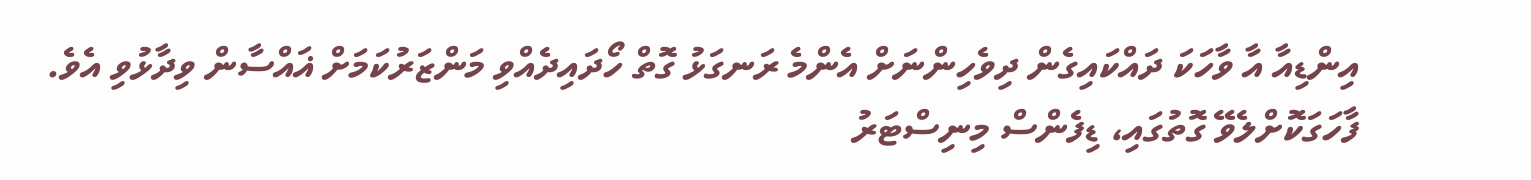އިންޑިއާ އާ ވާހަކަ ދައްކައިގެން ދިވެހިންނަށް އެންމެ ރަނގަޅު ގޮތް ހޯދައިދެއްވި މަންޒަރުކަމަށް ޣައްސާން ވިދާޅުވި އެވެ.
ފާހަގަކޮށްލެވޭ ގޮތުގައި، ޑިފެންސް މިނިސްޓަރު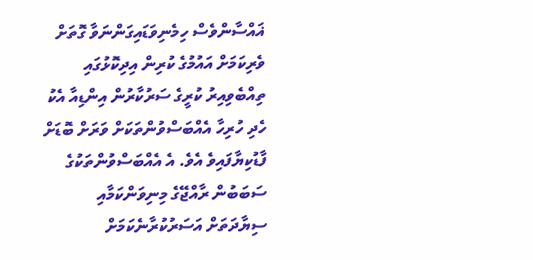ޣައްސާންވެސް ހިމެނިވަޑައިގަންނަވާ ގޮތަށް ވެރިކަމަށް އައުމުގެ ކުރިން އިދިކޮޅުގައި ތިއްބެވިއިރު ކުރީގެ ސަރުކާރުން އިންޑިއާ އެކު ހެދި ހުރިހާ އެއްބަސްވުންތަކަށް ވަރަށް ބޮޑަށް ފާޑުކިޔާފައިވެ އެވެ. އެ އެއްބަސްވުންތަކުގެ ސަބަބުން ރާއްޖޭގެ މިނިވަންކަމާއި ސިޔާދަތަށް އަސަރުކުރާނެކަމަށް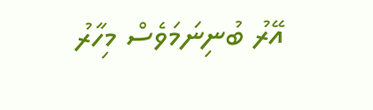އޭރު ބުނިނަމަވެސް މިހާރު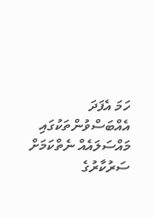ހަމަ އެފަދަ އެއްބަސްވުންތަކުގައި މައްސަލައެއް ނެތްކަމަށް ސަރުކާރުގެ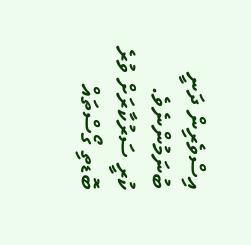އިސްވެރިން ދަނީ ބުނަމުންނެވެ.
ކުރީ ސަރުކާރަށް ވުރެ ބޮޑތި ގޯސްތައް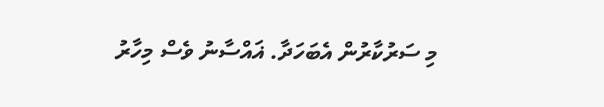މި ސަރުކާރުން އެބަހަދާ. ޣައްސާނު ވެސް މިހާރު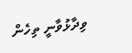ވިދާޅުވާނީ ތިހެން